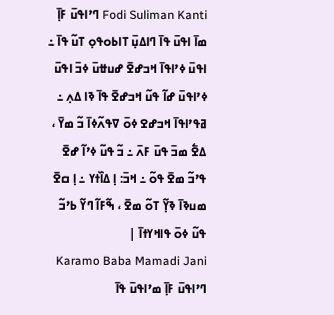Fodi Suliman Kanti ߣߴߊߟߎ߫ ߓߊ߲߫ ߘߊ߫ ߊߟߎ߫ ߟߊ߫ ߣߊߡߎ߲߫ ߠߊߕߋߟߋ߲ ߠߎ߬ ߟߊ߫ ߸ ߊߟߎ߫ ߦߴߊߟߊ߫ ߞߏߝߐ߫ ߝߎߚߎ߫ ߦߏ߫ ߊߟߎ߫ ߦߴߊߟߎ߫ ߝߊ߬ ߟߎ߬ ߞߏߝߐ߫ ߟߊ߫ ߢߊ ߡߍ߲ ߸ ߥߟߴߊߟߊ߫ ߞߏߝߐ ߦߋ߫ ߜߟߍ߬ߦߊ߫ ߏ߬ ߘߌ߫ ، ߡߐ߱ ߘߏ߫ ߟߎ߫ ߓߍ߫ ߸ ߏ߬ ߟߎ߬ ߦߴߊ߬ ߝߐ߫ ߟߴߏ߬ ߘߐ߫ ߟߋ߬ ߸ ߞߏ߫: ߊ߲ ߡߊ߰ߙߌ ߸ ߊ߲ ߛߐ߫ ߘߎߢߊ߫ ߢߌ߲߬ ߠߋ߬ ߘߐ߫ ، ߒ߬ߓߊ߬ ߣߌ߬ ߕߴߏ߬ ߟߎ߬ ߦߋ߫ ߟߊߞߌߙߊ߫ |
Karamo Baba Mamadi Jani ߣߴߊߟߎ߫ ߓߊ߲߫ ߘߴߊߟߎ߫ ߟߊ߫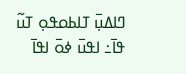ߣߊߡߎ߲߫ ߠߊߕߋߟߋ߲ ߠߎ߬ ߟߊ߫߸ ߊߟߎ߫ ߦߋ߫ ߊߟߊ߫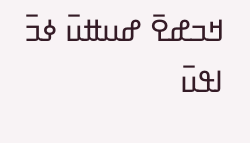ߞߏߝߐ߫ ߝߎߚߎ߫ ߦߏ߫ ߊߟߎ߫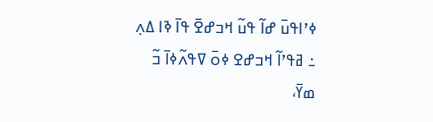ߦߴߊߟߎ߫ ߝߊ߬ ߟߎ߬ ߞߏߝߐ߫ ߟߊ߫ ߢߊ ߡߍ߲ ߸ ߥߟߴߊ߬ ߞߏߝߐ ߦߋ߫ ߜߟߍ߬ߦߊ߫ ߏ߬ ߘߌ߫،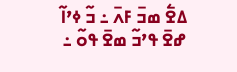ߡߐ߱ ߘߏ߫ ߓߍ߫ ߸ ߏ߬ ߦߴߊ߬ ߝߐ߫ ߟߴߏ߬ ߘߐ߫ ߟߋ߬ ߸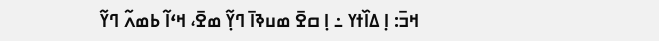ߞߏ߫: ߊ߲ ߡߊ߰ߙߌ ߸ ߊ߲ ߛߐ߫ ߘߎߢߊ߫ ߣߌ߲߬ ߘߐ߫، ߞߵߊ߬ ߕߘߍ߬ ߣߌ߬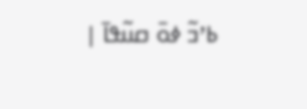ߕߴߏ߬ ߦߋ߫ ߛߎ߬ߟߊ߫ |